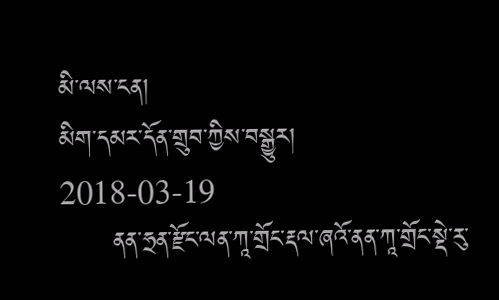མི་ལས་ངན།
མིག་དམར་དོན་གྲུབ་ཀྱིས་བསྒྱུར།        2018-03-19
      ནན་ཧྲན་རྫོང་ལན་ཀཱ་གྲོང་རྡལ་ཞའོ་ནན་ཀཱ་གྲོང་སྡེ་རུ་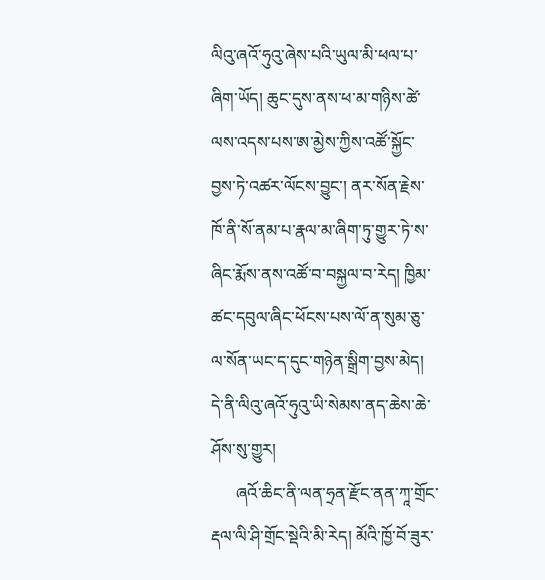ལིའུ་ཞའོ་ཧུའུ་ཞེས་པའི་ཡུལ་མི་ཕལ་པ་ཞིག་ཡོད། ཆུང་དུས་ནས་ཕ་མ་གཉིས་ཚེ་ལས་འདས་པས་ཨ་མྱེས་ཀྱིས་འཚོ་སྐྱོང་བྱས་ཏེ་འཚར་ལོངས་བྱུང་། ནར་སོན་རྗེས་ཁོ་ནི་སོ་ནམ་པ་རྣལ་མ་ཞིག་ཏུ་གྱུར་ཏེ་ས་ཞིང་རྨོས་ནས་འཚོ་བ་བསྐྱལ་བ་རེད། ཁྱིམ་ཚང་དབུལ་ཞིང་ཕོངས་པས་ལོ་ན་སུམ་ཅུ་ལ་སོན་ཡང་ད་དུང་གཉེན་སྒྲིག་བྱས་མེད། དེ་ནི་ལིའུ་ཞའོ་ཧུའུ་ཡི་སེམས་ནད་ཆེས་ཆེ་ཤོས་སུ་གྱུར།
      ཞའོ་ཆིང་ནི་ལན་ཧྲན་རྫོང་ནན་ཀཱ་གྲོང་རྡལ་ལི་ཤི་གྲོང་སྡེའི་མི་རེད། མོའི་ཁྱོ་བོ་ཟུར་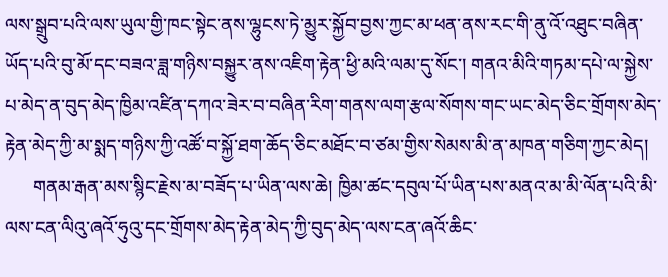ལས་སྒྲུབ་པའི་ལས་ཡུལ་གྱི་ཁང་སྟེང་ནས་ལྷུངས་ཏེ་མྱུར་སྐྱོབ་བྱས་ཀྱང་མ་ཕན་ནས་རང་གི་ནུ་འོ་འཐུང་བཞིན་ཡོད་པའི་བུ་མོ་དང་བཟའ་ཟླ་གཉིས་བསྐྱུར་ནས་འཇིག་རྟེན་ཕྱི་མའི་ལམ་དུ་སོང་། གནའ་མིའི་གཏམ་དཔེ་ལ་སྐྱེས་པ་མེད་ན་བུད་མེད་ཁྱིམ་འཛིན་དཀའ་ཟེར་བ་བཞིན་རིག་གནས་ལག་རྩལ་སོགས་གང་ཡང་མེད་ཅིང་གྲོགས་མེད་རྟེན་མེད་ཀྱི་མ་སྨད་གཉིས་ཀྱི་འཚོ་བ་སྐྱོ་ཐག་ཆོད་ཅིང་མཐོང་བ་ཙམ་གྱིས་སེམས་མི་ན་མཁན་གཅིག་ཀྱང་མེད།
      གནམ་རྒན་མས་སྙིང་རྗེས་མ་བཟོད་པ་ཡིན་ལས་ཆེ། ཁྱིམ་ཚང་དབུལ་པོ་ཡིན་པས་མནའ་མ་མི་ལོན་པའི་མི་ལས་ངན་ལིའུ་ཞའོ་ཧུའུ་དང་གྲོགས་མེད་རྟེན་མེད་ཀྱི་བུད་མེད་ལས་ངན་ཞའོ་ཆིང་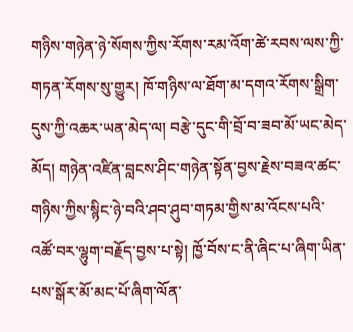གཉིས་གཉེན་ཉེ་སོགས་ཀྱིས་རོགས་རམ་འོག་ཚེ་རབས་ལས་ཀྱི་གཏན་རོགས་སུ་གྱུར། ཁོ་གཉིས་ལ་ཐོག་མ་དགའ་རོགས་སྒྲིག་དུས་ཀྱི་འཆར་ཡན་མེད་ལ། བརྩེ་དུང་གི་བྲོ་བ་ཟབ་མོ་ཡང་མེད་མོད། གཉེན་འཛིན་བླངས་ཤིང་གཉེན་སྟོན་བྱས་རྗེས་བཟའ་ཚང་གཉིས་ཀྱིས་སྙིང་ཉེ་བའི་ཤབ་ཤུབ་གཏམ་གྱིས་མ་འོངས་པའི་འཚོ་བར་ལྷུག་བརྗོད་བྱས་པ་སྟེ། ཁྱོ་བོས་ང་ནི་ཞིང་པ་ཞིག་ཡིན་པས་སྒོར་མོ་མང་པོ་ཞིག་ལོན་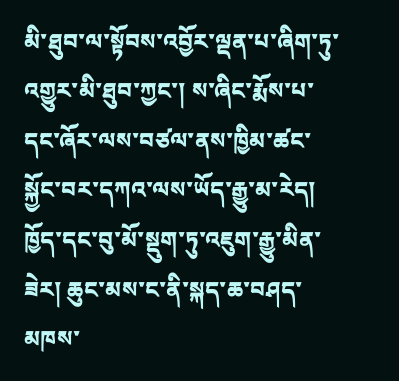མི་ཐུབ་ལ་སྟོབས་འབྱོར་ལྡན་པ་ཞིག་ཏུ་འགྱུར་མི་ཐུབ་ཀྱང་། ས་ཞིང་རྨོས་པ་དང་ཞོར་ལས་བཙལ་ནས་ཁྱིམ་ཚང་སྐྱོང་བར་དཀའ་ལས་ཡོད་རྒྱུ་མ་རེད། ཁྱོད་དང་བུ་མོ་སྡུག་ཏུ་འཇུག་རྒྱུ་མིན་ཟེར། ཆུང་མས་ང་ནི་སྐད་ཆ་བཤད་མཁས་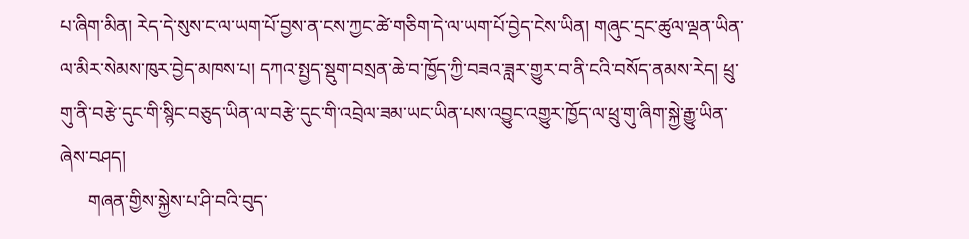པ་ཞིག་མིན། རེད་དེ་སུས་ང་ལ་ཡག་པོ་བྱས་ན་ངས་ཀྱང་ཚེ་གཅིག་དེ་ལ་ཡག་པོ་བྱེད་ངེས་ཡིན། གཞུང་དྲང་ཚུལ་ལྡན་ཡིན་ལ་མིར་སེམས་ཁུར་བྱེད་མཁས་པ། དཀའ་སྤྱད་སྡུག་བསྲན་ཆེ་བ་ཁྱོད་ཀྱི་བཟའ་ཟླར་གྱུར་བ་ནི་ངའི་བསོད་ནམས་རེད། ཕྲུ་གུ་ནི་བརྩེ་དུང་གི་སྙིང་བཅུད་ཡིན་ལ་བརྩེ་དུང་གི་འབྲེལ་ཟམ་ཡང་ཡིན་པས་འབྱུང་འགྱུར་ཁྱོད་ལ་ཕྲུ་གུ་ཞིག་སྐྱེ་རྒྱུ་ཡིན་ཞེས་བཤད།
      གཞན་གྱིས་སྐྱེས་པ་ཤི་བའི་བུད་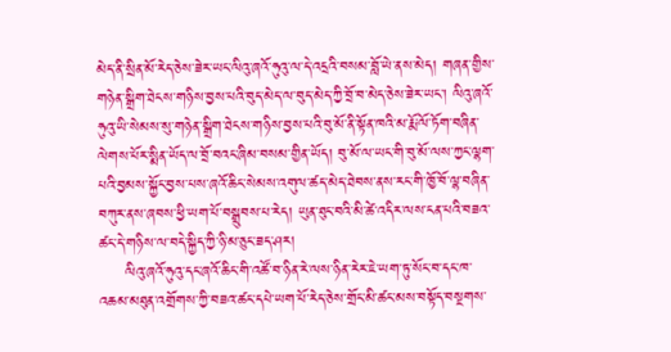མེད་ནི་སྲིན་མོ་རེད་ཅེས་ཟེར་ཡང་ལིའུ་ཞའོ་ཧུའུ་ལ་དེ་འདྲའི་བསམ་བློ་ཡེ་ནས་མེད། གཞན་གྱིས་གཉེན་སྒྲིག་ཐེངས་གཉིས་བྱས་པའི་བུད་མེད་ལ་བུད་མེད་ཀྱི་བྲོ་བ་མེད་ཅེས་ཟེར་ཡང་། ལིའུ་ཞའོ་ཧུའུ་ཡི་སེམས་སུ་གཉེན་སྒྲིག་ཐེངས་གཉིས་བྱས་པའི་བུ་མོ་ནི་སྟོན་ཁའི་མ་རྨོ་ལོ་ཏོག་བཞིན་ལེགས་པོར་སྨིན་ཡོད་ལ་བྲོ་བའང་ཞིམ་བསམ་གྱིན་ཡོད། བུ་མོ་ལ་ཡང་གི་བུ་མོ་ལས་ཀྱང་ལྷག་པའི་བྱམས་སྐྱོང་བྱས་པས་ཞའོ་ཆིང་སེམས་འགུལ་ཚད་མེད་ཐེབས་ནས་རང་གི་ཁྱོ་བོ་ལྷ་བཞིན་བཀུར་ནས་ཞབས་ཕྱི་ཡག་པོ་བསྒྲུབས་པ་རེད། ཡུན་ཐུང་བའི་མི་ཚེ་འདིར་ལས་ངན་པའི་བཟའ་ཚང་དེ་གཉིས་ལ་བདེ་སྐྱིད་ཀྱི་ཉི་མ་ཅུང་ཟད་ཤར།
     ལིའུ་ཞའོ་ཧུའུ་དང་ཞའོ་ཆིང་གི་འཚོ་བ་ཉིན་རེ་ལས་ཉིན་རེར་ཇེ་ཡག་ཏུ་སོང་བ་དང་ཁ་འཆམ་མཐུན་འགྲོགས་ཀྱི་བཟའ་ཚང་དཔེ་ཡག་པོ་རེད་ཅེས་གྲོང་མི་ཚང་མས་བསྟོད་བསྔགས་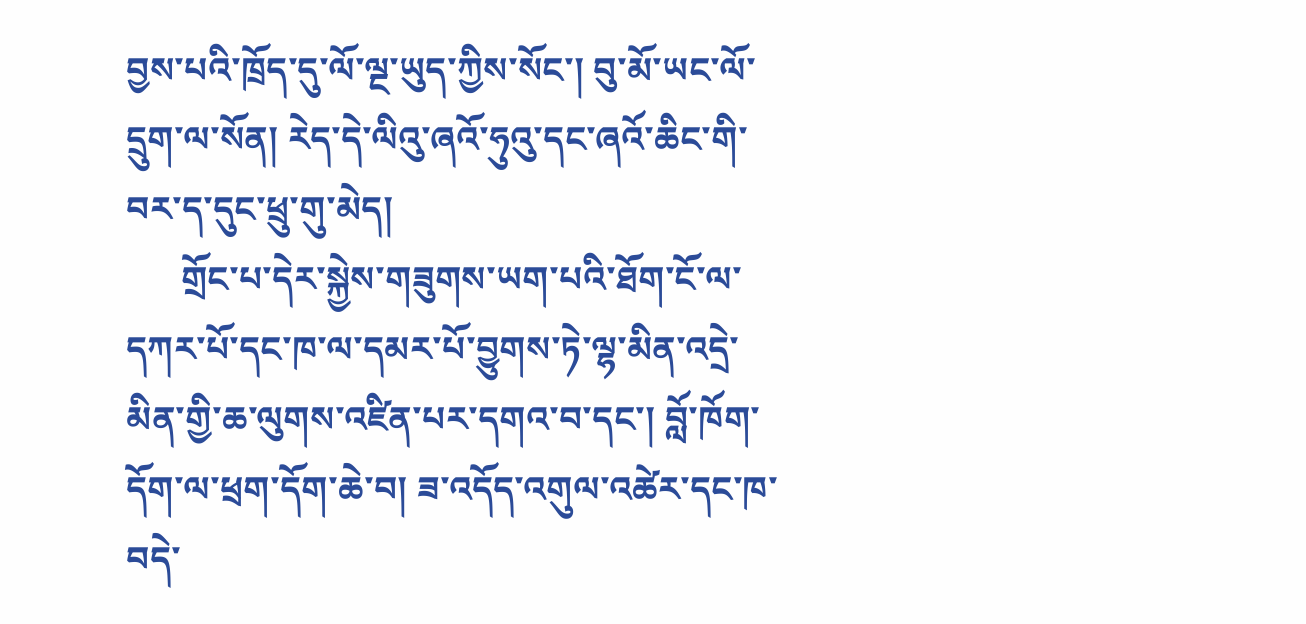བྱས་པའི་ཁྲོད་དུ་ལོ་ལྔ་ཡུད་ཀྱིས་སོང་། བུ་མོ་ཡང་ལོ་དྲུག་ལ་སོན། རེད་དེ་ལིའུ་ཞའོ་ཧུའུ་དང་ཞའོ་ཆིང་གི་བར་ད་དུང་ཕྲུ་གུ་མེད།
      གྲོང་པ་དེར་སྐྱེས་གཟུགས་ཡག་པའི་ཐོག་ངོ་ལ་དཀར་པོ་དང་ཁ་ལ་དམར་པོ་བྱུགས་ཏེ་ལྷ་མིན་འདྲེ་མིན་གྱི་ཆ་ལུགས་འཛིན་པར་དགའ་བ་དང་། བློ་ཁོག་དོག་ལ་ཕྲག་དོག་ཆེ་བ། ཟ་འདོད་འགུལ་འཚེར་དང་ཁ་བདེ་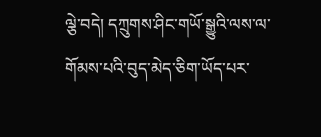ལྕེ་བདེ། དཀྲུགས་ཤིང་གཡོ་སྒྱུའི་ལས་ལ་གོམས་པའི་བུད་མེད་ཅིག་ཡོད་པར་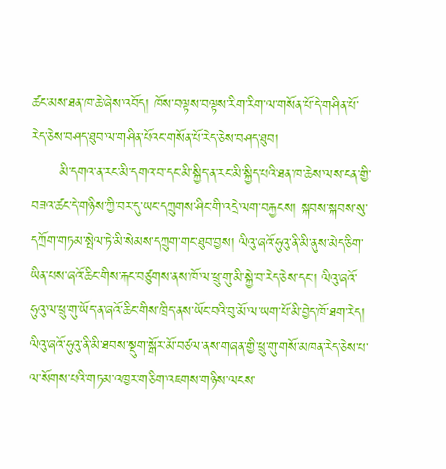ཚང་མས་ཐན་ཁ་ཆེ་ཞེས་འབོད། ཁོས་བལྟས་བལྟས་རིག་རིག་ལ་གསོན་པོ་དེ་གཤིན་པོ་རེད་ཅེས་བཤད་ཐུབ་ལ་གཤིན་པོའང་གསོན་པོ་རེད་ཅེས་བཤད་ཐུབ།
      མི་དགའ་ན་རང་མི་དགའ་བ་དང་མི་སྐྱིད་ན་རང་མི་སྐྱིད་པའི་ཐན་ཁ་ཆེས་ལས་ངན་གྱི་བཟའ་ཚང་དེ་གཉིས་ཀྱི་བར་དུ་ཡང་དཀྲུགས་ཤིང་གི་འདྲེ་ལག་བརྐྱངས། སྐབས་སྐབས་སུ་དཀྲོག་གཏམ་སྤེལ་ཏེ་མི་སེམས་དཀྲུག་གང་ཐུབ་བྱས། ལིའུ་ཞའོ་ཧུའུ་ནི་མི་ནུས་མེད་ཅིག་ཡིན་པས་ཞའོ་ཆིང་གིས་རྐང་བཙུགས་ནས་ཁོ་ལ་ཕྲུ་གུ་མི་སྐྱེ་བ་རེད་ཅེས་དང་། ལིའུ་ཞའོ་ཧུའུ་ལ་ཕྲུ་གུ་ཡོད་ན་ཞའོ་ཆིང་གིས་ཁྲིད་ནས་ཡོང་བའི་བུ་མོ་ལ་ཡག་པོ་མི་བྱེད་ཁོ་ཐག་རེད། ལིའུ་ཞའོ་ཧུའུ་ནི་མི་ཐབས་སྡུག་སྒོར་མོ་བཙལ་ནས་གཞན་གྱི་ཕྲུ་གུ་གསོ་མཁན་རེད་ཅེས་པ་ལ་སོགས་པའི་གཏམ་འཁྱར་གཅིག་འཇགས་གཉིས་ལངས་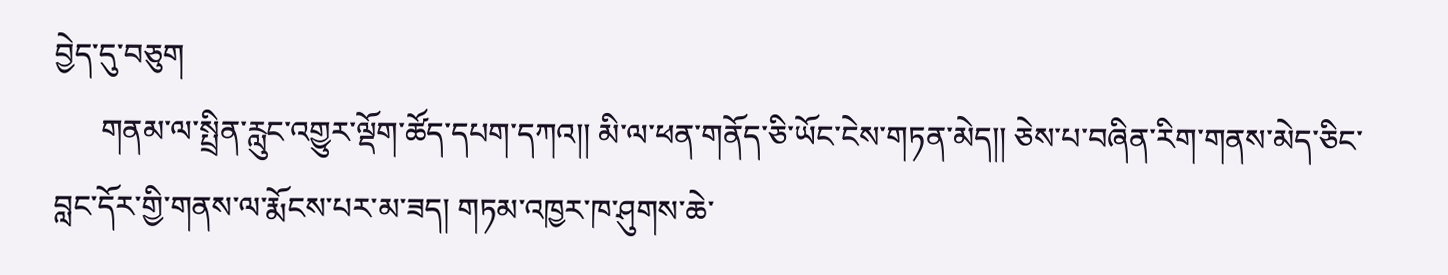བྱེད་དུ་བཅུག
      གནམ་ལ་སྤྲིན་རླུང་འགྱུར་ལྡོག་ཚོད་དཔག་དཀའ།། མི་ལ་ཕན་གནོད་ཅི་ཡོང་ངེས་གཏན་མེད།། ཅེས་པ་བཞིན་རིག་གནས་མེད་ཅིང་བླང་དོར་གྱི་གནས་ལ་རྨོངས་པར་མ་ཟད། གཏམ་འཁྱར་ཁ་ཤུགས་ཆེ་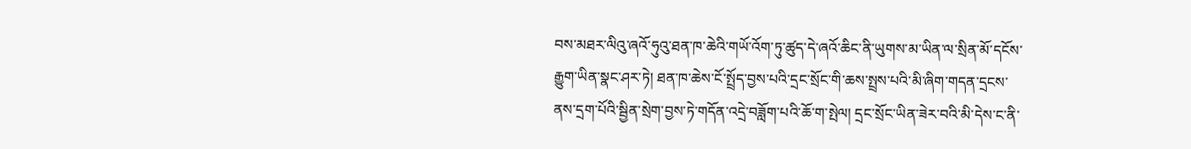བས་མཐར་ལིའུ་ཞའོ་ཧུའུ་ཐན་ཁ་ཆེའི་གཡོ་འོག་ཏུ་ཚུད་དེ་ཞའོ་ཆིང་ནི་ཡུགས་མ་ཡིན་ལ་སྲིན་མོ་དངོས་རྒྱུག་ཡིན་སྣང་ཤར་ཏེ། ཐན་ཁ་ཆེས་ངོ་སྤྲོད་བྱས་པའི་དྲང་སྲོང་གི་ཆས་སྤྲས་པའི་མི་ཞིག་གདན་དྲངས་ནས་དྲག་པོའི་སྦྱིན་སྲེག་བྱས་ཏེ་གདོན་འདྲེ་བཟློག་པའི་ཆོ་ག་སྤེལ། དྲང་སྲོང་ཡིན་ཟེར་བའི་མི་དེས་ང་ནི་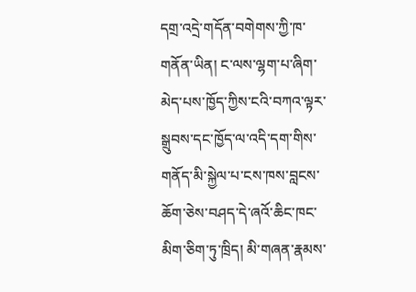དགྲ་འདྲེ་གདོན་བགེགས་ཀྱི་ཁ་གནོན་ཡིན། ང་ལས་ལྷག་པ་ཞིག་མེད་པས་ཁྱོད་ཀྱིས་ངའི་བཀའ་ལྟར་སྒྲུབས་དང་ཁྱོད་ལ་འདི་དག་གིས་གནོད་མི་སྐྱེལ་པ་ངས་ཁས་བླངས་ཆོག་ཅེས་བཤད་དེ་ཞའོ་ཆིང་ཁང་མིག་ཅིག་ཏུ་ཁྲིད། མི་གཞན་རྣམས་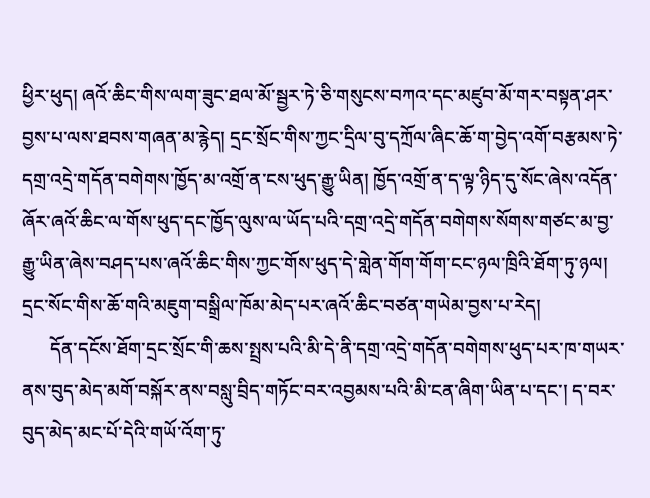ཕྱིར་ཕུད། ཞའོ་ཆིང་གིས་ལག་ཟུང་ཐལ་མོ་སྦྱར་ཏེ་ཅི་གསུངས་བཀའ་དང་མཛུབ་མོ་གར་བསྟན་ཤར་བྱས་པ་ལས་ཐབས་གཞན་མ་རྙེད། དྲང་སྲོང་གིས་ཀྱང་དྲིལ་བུ་དཀྲོལ་ཞིང་ཆོ་ག་བྱེད་འགོ་བརྩམས་ཏེ་དགྲ་འདྲེ་གདོན་བགེགས་ཁྱོད་མ་འགྲོ་ན་ངས་ཕུད་རྒྱུ་ཡིན། ཁྱོད་འགྲོ་ན་ད་ལྟ་ཉིད་དུ་སོང་ཞེས་འདོན་ཞོར་ཞའོ་ཆིང་ལ་གོས་ཕུད་དང་ཁྱོད་ལུས་ལ་ཡོད་པའི་དགྲ་འདྲེ་གདོན་བགེགས་སོགས་གཙང་མ་བྱ་རྒྱུ་ཡིན་ཞེས་བཤད་པས་ཞའོ་ཆིང་གིས་ཀྱང་གོས་ཕུད་དེ་གླེན་གོག་གོག་ངང་ཉལ་ཁྲིའི་ཐོག་ཏུ་ཉལ། དྲང་སོང་གིས་ཆོ་གའི་མཇུག་བསྒྲིལ་ཁོམ་མེད་པར་ཞའོ་ཆིང་བཙན་གཡེམ་བྱས་པ་རེད།
      དོན་དངོས་ཐོག་དྲང་སྲོང་གི་ཆས་སྤྲས་པའི་མི་དེ་ནི་དགྲ་འདྲེ་གདོན་བགེགས་ཕུད་པར་ཁ་གཡར་ནས་བུད་མེད་མགོ་བསྐོར་ནས་བསླུ་བྲིད་གཏོང་བར་འབྱམས་པའི་མི་ངན་ཞིག་ཡིན་པ་དང་། ད་བར་བུད་མེད་མང་པོ་དེའི་གཡོ་འོག་ཏུ་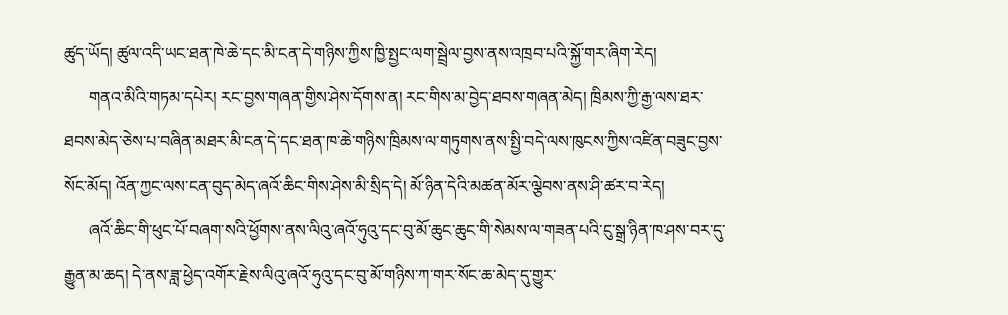ཚུད་ཡོད། ཚུལ་འདི་ཡང་ཐན་ཁེ་ཆེ་དང་མི་ངན་དེ་གཉིས་ཀྱིས་ཁྱི་སྤྱང་ལག་སྦྲེལ་བྱས་ནས་འཁྲབ་པའི་སྐྱོ་གར་ཞིག་རེད།
      གནའ་མིའི་གཏམ་དཔེར། རང་བྱས་གཞན་གྱིས་ཤེས་དོགས་ན། རང་གིས་མ་བྱེད་ཐབས་གཞན་མེད། ཁྲིམས་ཀྱི་རྒྱ་ལས་ཐར་ཐབས་མེད་ཅེས་པ་བཞིན་མཐར་མི་ངན་དེ་དང་ཐན་ཁ་ཆེ་གཉིས་ཁྲིམས་ལ་གཏུགས་ནས་སྤྱི་བདེ་ལས་ཁུངས་ཀྱིས་འཛིན་བཟུང་བྱས་སོང་མོད། འོན་ཀྱང་ལས་ངན་བུད་མེད་ཞའོ་ཆིང་གིས་ཤེས་མི་སྲིད་དེ། མོ་ཉིན་དེའི་མཚན་མོར་ལྕེབས་ནས་ཤི་ཚར་བ་རེད།
      ཞའོ་ཆིང་གི་ཕུང་པོ་བཞག་སའི་ཕྱོགས་ནས་ལིའུ་ཞའོ་ཧུའུ་དང་བུ་མོ་ཆུང་ཆུང་གི་སེམས་ལ་གཟན་པའི་ངུ་སྒྲ་ཉིན་ཁ་ཤས་བར་དུ་རྒྱུན་མ་ཆད། དེ་ནས་ཟླ་ཕྱེད་འགོར་རྗེས་ལིའུ་ཞའོ་ཧུའུ་དང་བུ་མོ་གཉིས་ཀ་གར་སོང་ཆ་མེད་དུ་གྱུར་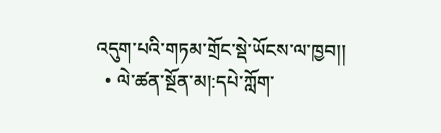འདུག་པའི་གཏམ་གྲོང་སྡེ་ཡོངས་ལ་ཁྱབ།།
  • ལེ་ཚན་སྔོན་མ།:དཔེ་ཀློག་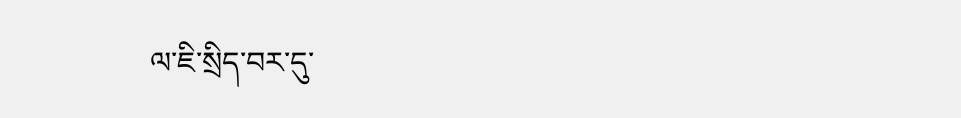ལ་ཇི་སྲིད་བར་དུ་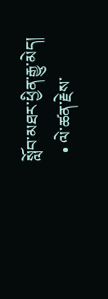སློབ་མཐར་ཕྱིན་རྒྱུ་མེད།
  • ལེ་ཚན་རྗེས་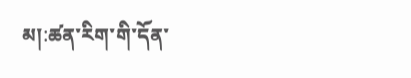མ།:ཚན་རིག་གི་དོན་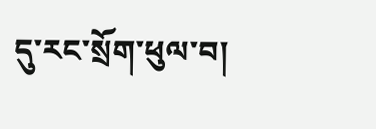དུ་རང་སྲོག་ཕུལ་བ།